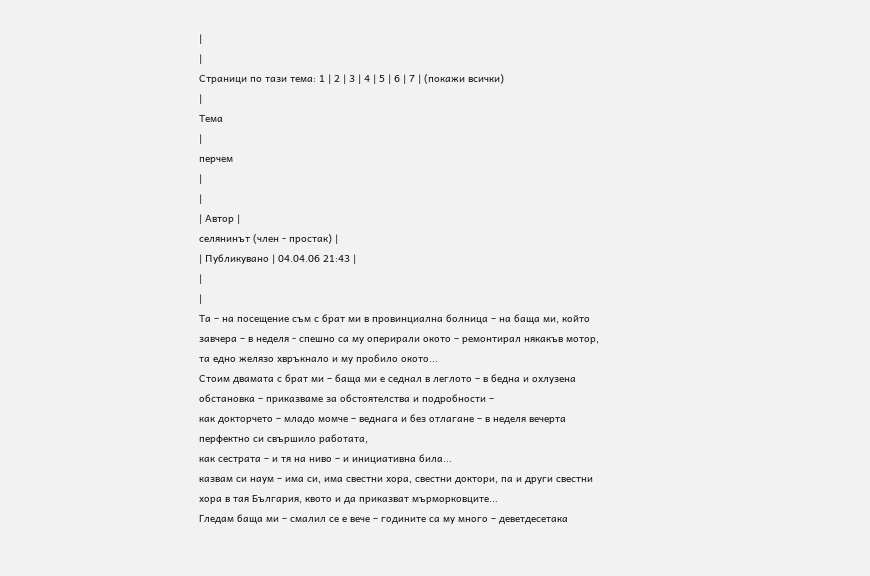|
|
Страници по тази тема: 1 | 2 | 3 | 4 | 5 | 6 | 7 | (покажи всички)
|
Тема
|
перчем
|
|
| Автор |
ceлянинът (член - простак) |
| Публикувано | 04.04.06 21:43 |
|
|
Та – на посещение съм с брат ми в провинциална болница – на баща ми, който завчера – в неделя - спешно са му оперирали окото – ремонтирал някакъв мотор, та едно желязо хвръкнало и му пробило окото...
Стоим двамата с брат ми – баща ми е седнал в леглото – в бедна и охлузена обстановка – приказваме за обстоятелства и подробности –
как докторчето – младо момче – веднага и без отлагане – в неделя вечерта перфектно си свършило работата,
как сестрата – и тя на ниво – и инициативна била...
казвам си наум – има си, има свестни хора, свестни доктори, па и други свестни хора в тая България, квото и да приказват мърморковците...
Гледам баща ми – смалил се е вече – годините са му много – деветдесетака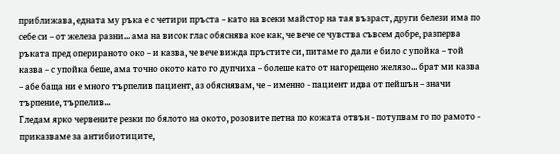приближава, едната му ръка е с четири пръста – като на всеки майстор на тая възраст, други белези има по себе си – от железа разни... ама на висок глас обяснява кое как, че вече се чувства съвсем добре, разперва ръката пред оперираното око – и казва, че вече вижда пръстите си, питаме го дали е било с упойка – той казва – с упойка беше, ама точно окото като го дупчиха – болеше като от нагорещено желязо... брат ми казва – абе баща ни е много търпелив пациент, аз обяснявам, че – именно - пациент идва от пейшън – значи търпение, търпелив...
Гледам ярко червените резки по бялото на окото, розовите петна по кожата отвън - потупвам го по рамото - приказваме за антибиотиците,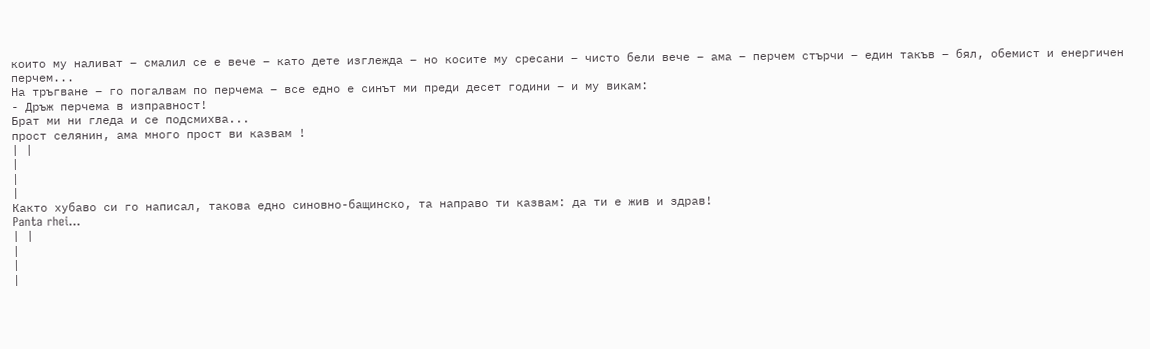които му наливат – смалил се е вече – като дете изглежда – но косите му сресани – чисто бели вече – ама – перчем стърчи – един такъв – бял, обемист и енергичен перчем...
На тръгване – го погалвам по перчема – все едно е синът ми преди десет години – и му викам:
- Дръж перчема в изправност!
Брат ми ни гледа и се подсмихва...
прост селянин, ама много прост ви казвам !
| |
|
|
|
Както хубаво си го написал, такова едно синовно-бащинско, та направо ти казвам: да ти е жив и здрав!
Panta rhei...
| |
|
|
|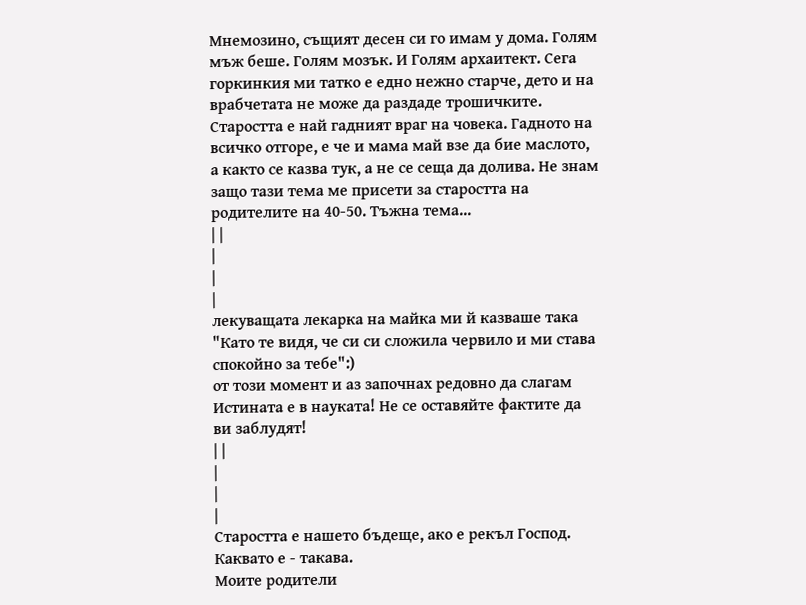Мнемозино, същият десен си го имам у дома. Голям мъж беше. Голям мозък. И Голям архаитект. Сега горкинкия ми татко е едно нежно старче, дето и на врабчетата не може да раздаде трошичките. Старостта е най гадният враг на човека. Гадното на всичко отгоре, е че и мама май взе да бие маслото, а както се казва тук, а не се сеща да долива. Не знам защо тази тема ме присети за старостта на родителите на 40-50. Тъжна тема...
| |
|
|
|
лекуващата лекарка на майка ми й казваше така "Като те видя, че си си сложила червило и ми става спокойно за тебе":)
от този момент и аз започнах редовно да слагам
Истината е в науката! Не се оставяйте фактите да ви заблудят!
| |
|
|
|
Старостта е нашето бъдеще, ако е рекъл Господ. Каквато е - такава.
Моите родители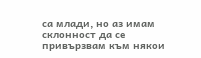са млади, но аз имам склонност да се привързвам към някои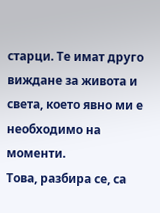старци. Те имат друго виждане за живота и света, което явно ми е необходимо на моменти.
Това, разбира се, са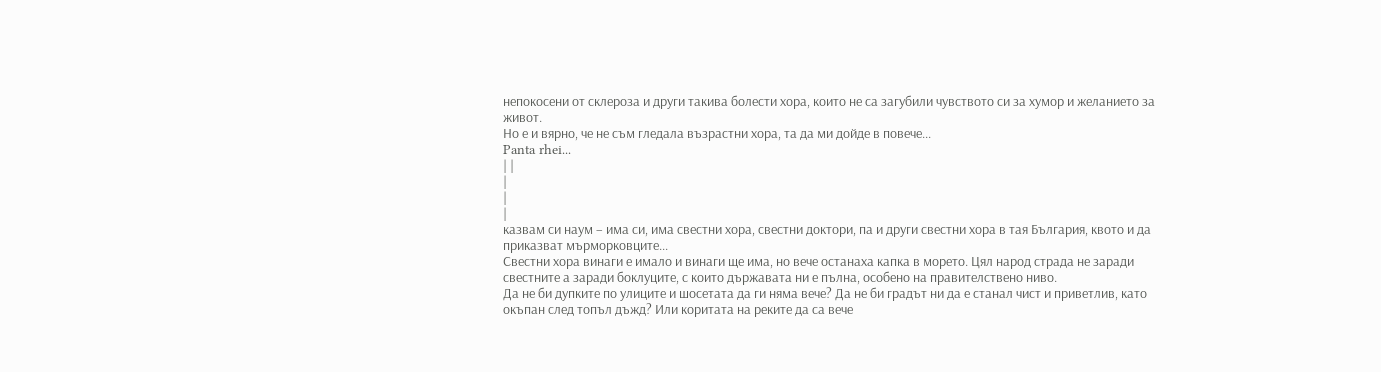непокосени от склероза и други такива болести хора, които не са загубили чувството си за хумор и желанието за живот.
Но е и вярно, че не съм гледала възрастни хора, та да ми дойде в повече...
Panta rhei...
| |
|
|
|
казвам си наум – има си, има свестни хора, свестни доктори, па и други свестни хора в тая България, квото и да приказват мърморковците...
Свестни хора винаги е имало и винаги ще има, но вече останаха капка в морето. Цял народ страда не заради свестните а заради боклуците, с които държавата ни е пълна, особено на правителствено ниво.
Да не би дупките по улиците и шосетата да ги няма вече? Да не би градът ни да е станал чист и приветлив, като окъпан след топъл дъжд? Или коритата на реките да са вече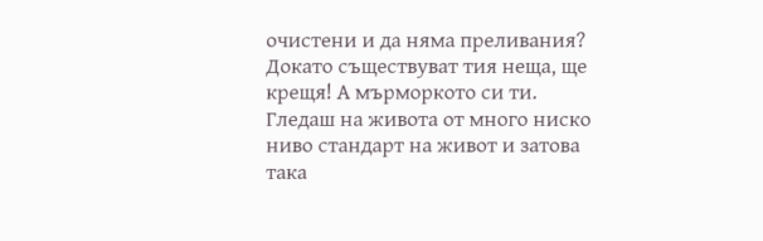очистени и да няма преливания?
Докато съществуват тия неща, ще крещя! А мърморкото си ти.
Гледаш на живота от много ниско ниво стандарт на живот и затова така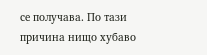се получава. По тази причина нищо хубаво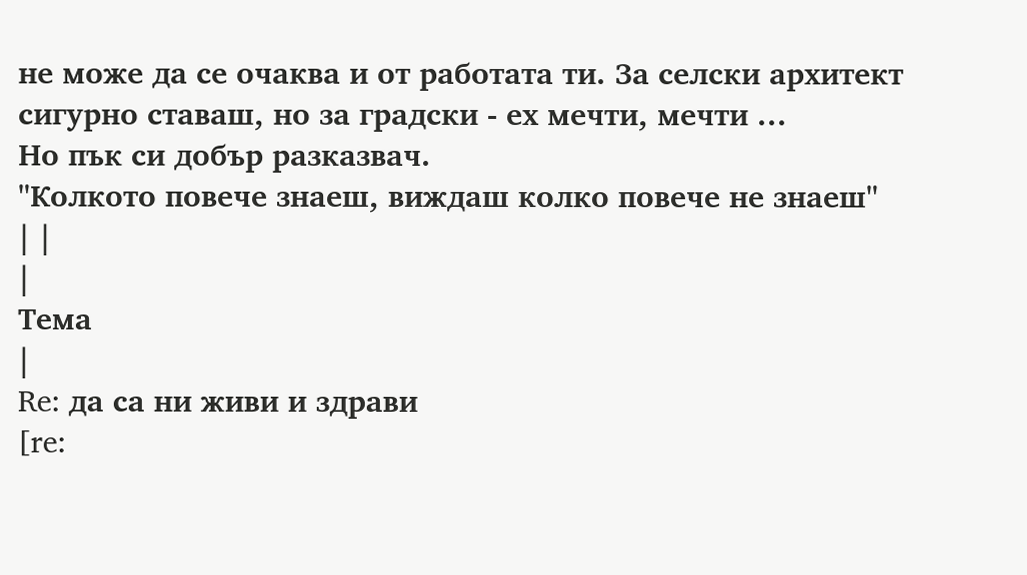не може да се очаква и от работата ти. За селски архитект сигурно ставаш, но за градски - ех мечти, мечти ...
Но пък си добър разказвач.
"Колкото повече знаеш, виждаш колко повече не знаеш"
| |
|
Тема
|
Re: да са ни живи и здрави
[re: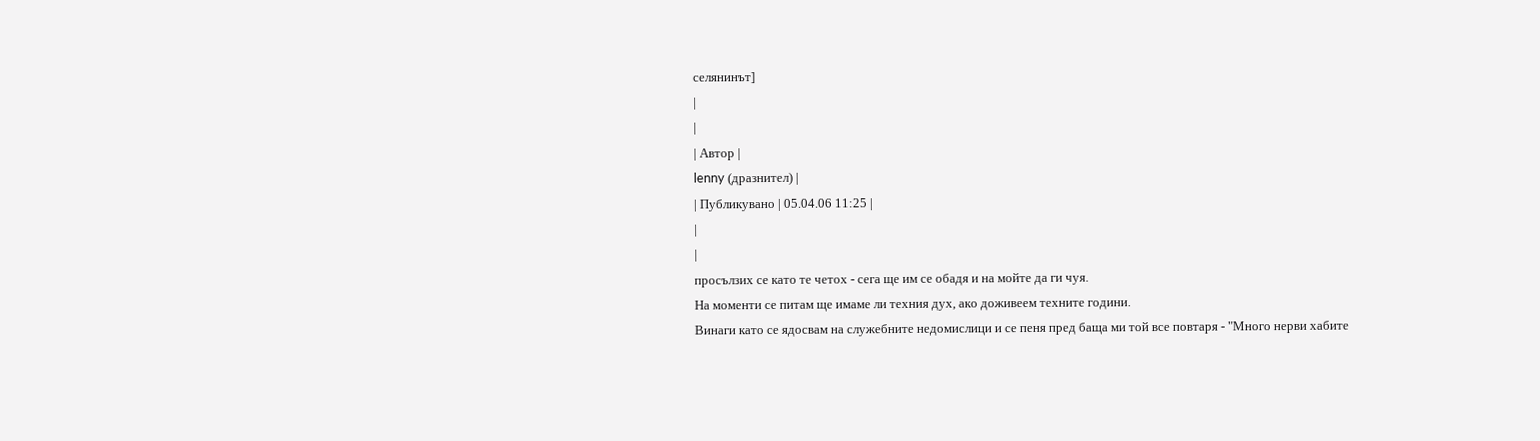ceлянинът]
|
|
| Автор |
lenny (дразнител) |
| Публикувано | 05.04.06 11:25 |
|
|
просълзих се като те четох - сега ще им се обадя и на мойте да ги чуя.
На моменти се питам ще имаме ли техния дух, ако доживеем техните години.
Винаги като се ядосвам на служебните недомислици и се пеня пред баща ми той все повтаря - "Много нерви хабите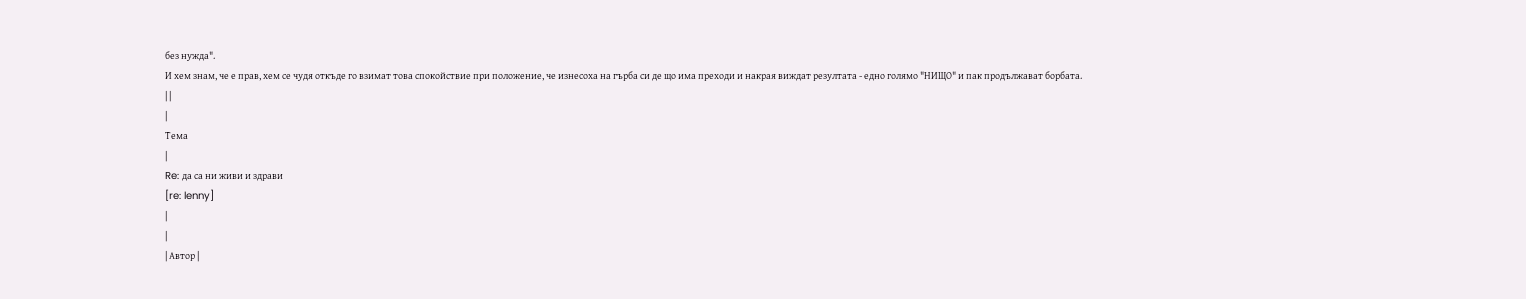без нужда".
И хем знам, че е прав, хем се чудя откъде го взимат това спокойствие при положение, че изнесоха на гърба си де що има преходи и накрая виждат резултата - едно голямо "НИЩО" и пак продължават борбата.
| |
|
Тема
|
Re: да са ни живи и здрави
[re: lenny]
|
|
| Автор |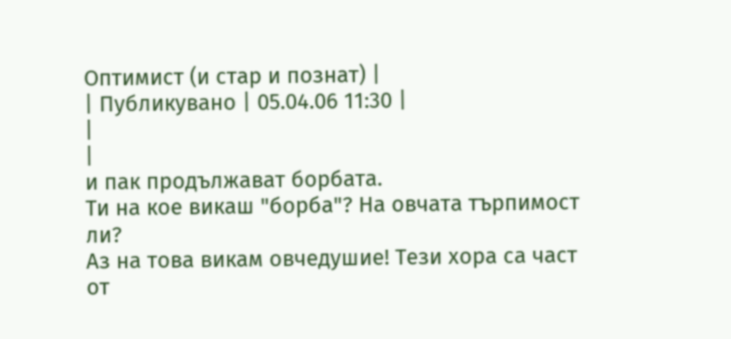Oптимиcт (и стар и познат) |
| Публикувано | 05.04.06 11:30 |
|
|
и пак продължават борбата.
Ти на кое викаш "борба"? На овчата търпимост ли?
Аз на това викам овчедушие! Тези хора са част от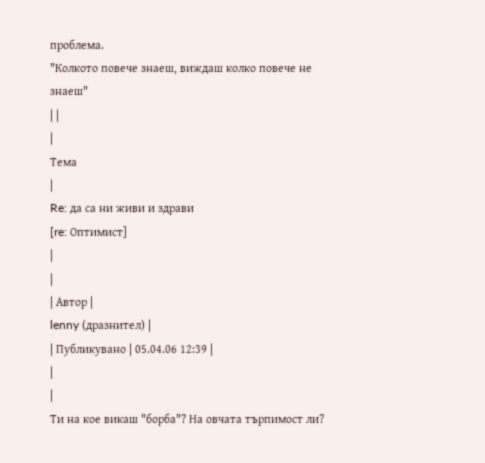проблема.
"Колкото повече знаеш, виждаш колко повече не знаеш"
| |
|
Тема
|
Re: да са ни живи и здрави
[re: Oптимиcт]
|
|
| Автор |
lenny (дразнител) |
| Публикувано | 05.04.06 12:39 |
|
|
Ти на кое викаш "борба"? На овчата търпимост ли?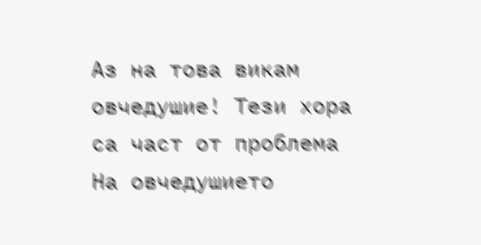Аз на това викам овчедушие! Тези хора са част от проблема
На овчедушието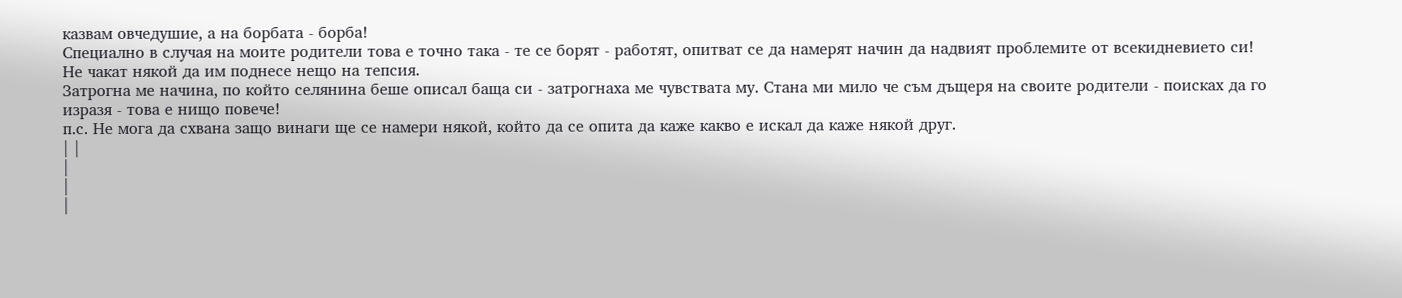казвам овчедушие, а на борбата - борба!
Специално в случая на моите родители това е точно така - те се борят - работят, опитват се да намерят начин да надвият проблемите от всекидневието си!
Не чакат някой да им поднесе нещо на тепсия.
Затрогна ме начина, по който селянина беше описал баща си - затрогнаха ме чувствата му. Стана ми мило че съм дъщеря на своите родители - поисках да го изразя - това е нищо повече!
п.с. Не мога да схвана защо винаги ще се намери някой, който да се опита да каже какво е искал да каже някой друг.
| |
|
|
|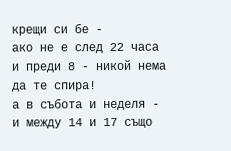крещи си бе -
ако не е след 22 часа и преди 8 - никой нема да те спира!
а в събота и неделя - и между 14 и 17 също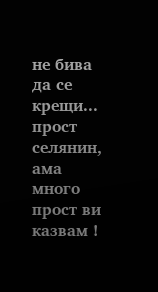не бива да се крещи...
прост селянин, ама много прост ви казвам !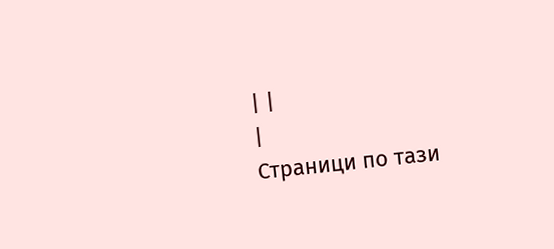| |
|
Страници по тази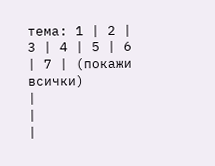тема: 1 | 2 | 3 | 4 | 5 | 6 | 7 | (покажи всички)
|
|
|